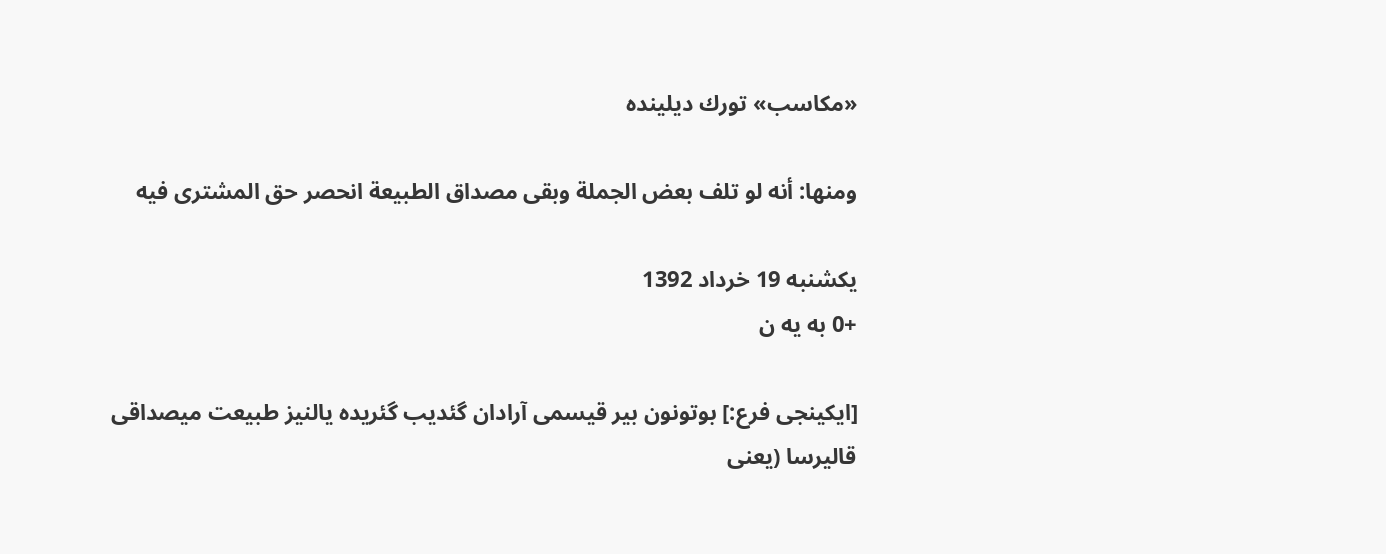«مكاسب» تورك دیلینده

ومنها: أنه لو تلف بعض الجملة وبقی مصداق الطبیعة انحصر حق المشتری فیه

یکشنبه 19 خرداد 1392
+0 به یه ن

[ایكینجی فرع:] بوتونون بیر قیسمی آرادان گئدیب گئریده یالنیز طبیعت میصداقی قالیرسا (یعنی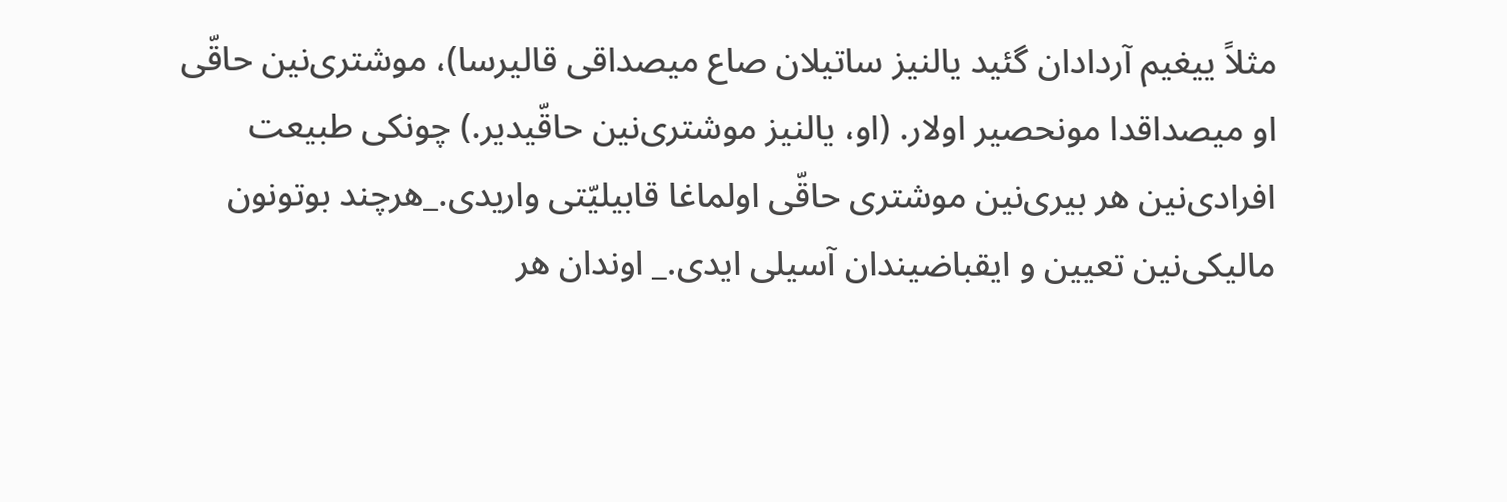مثلاً ییغیم آردادان گئید یالنیز ساتیلان صاع میصداقی قالیرسا)، موشتری‌نین حاقّی او میصداقدا مونحصیر اولار. (او، یالنیز موشتری‌نین حاقّیدیر.) چونكی طبیعت افرادی‌نین هر بیری‌نین موشتری حاقّی اولماغا قابیلیّتی واریدی._هرچند بوتونون مالیكی‌نین تعیین و ایقباضیندان آسیلی ایدی._ اوندان هر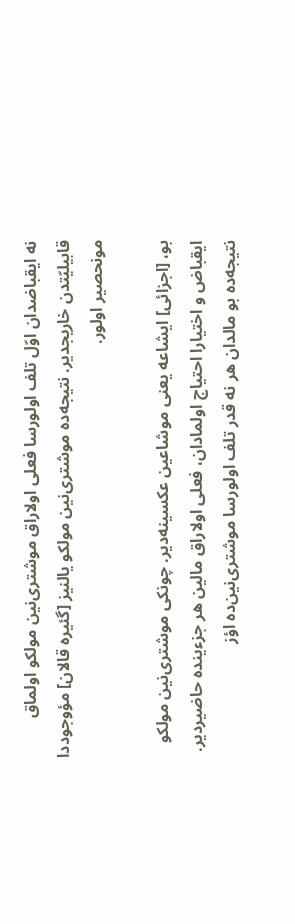نه ایقباضدان اوّل تلف اولورسا فعلی اولاراق موشتری‌نین مولكو اولماق قابیلیّتدن خاریجدیر. نتیجه‌ده موشتری‌نین مولكو یالنیز [گئیره قالان] مؤوجوددا مونحصیر اولور.

بو، [اجزائی] ایشاعه یعنی موشاعین عكسینه‌دیر. چونكی موشتری‌نین مولكو ایقباض و اختیارا احتیاج اولمادان، فعلی اولاراق مالین هر جزءینده حاضیردیر. نتیجه‌ده بو مالدان هر نه قدر تلف اولورسا موشتری‌نین‌ده اؤز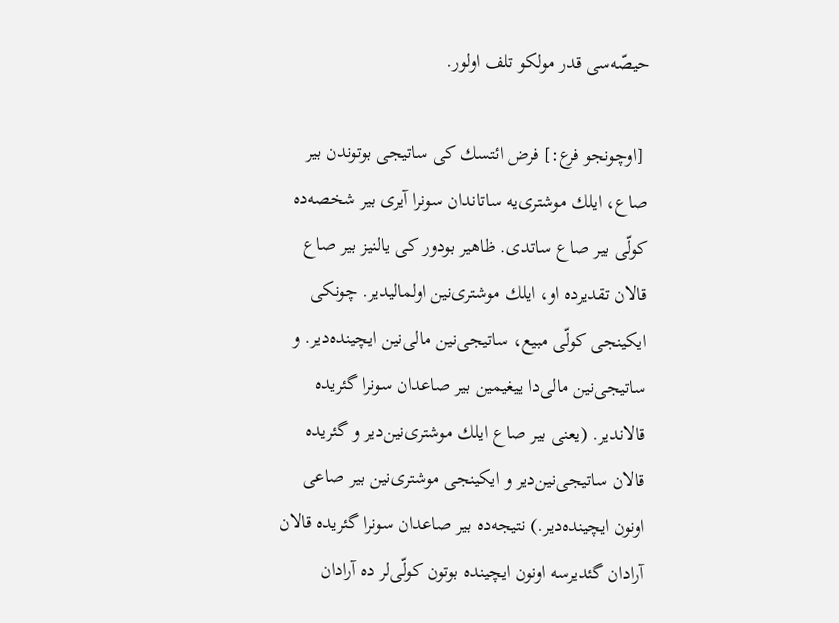حیصّه‌سی قدر مولكو تلف اولور.

 [اوچونجو فرع:] فرض ائتسك كی ساتیجی بوتوندن بیر صاع، ایلك موشتری‌یه ساتاندان سونرا آیری بیر شخصه‌ده كولّی بیر صاع ساتدی. ظاهیر بودور كی یالنیز بیر صاع قالان تقدیرده او، ایلك موشتری‌نین اولمالیدیر. چونكی ایكینجی كولّی مبیع، ساتیجی‌نین مالی‌نین ایچینده‌دیر. و ساتیجی‌نین مالی‌دا ییغیمین بیر صاعدان سونرا گئریده‌ قالاندیر. (یعنی بیر صاع ایلك موشتری‌نین‌دیر و گئریده قالان ساتیجی‌نین‌دیر و ایكینجی موشتری‌نین بیر صاعی اونون ایچینده‌دیر.) نتیجه‌ده بیر صاعدان سونرا گئریده قالان آرادان گئدیرسه اونون ایچینده بوتون كولّی‌لر ده آرادان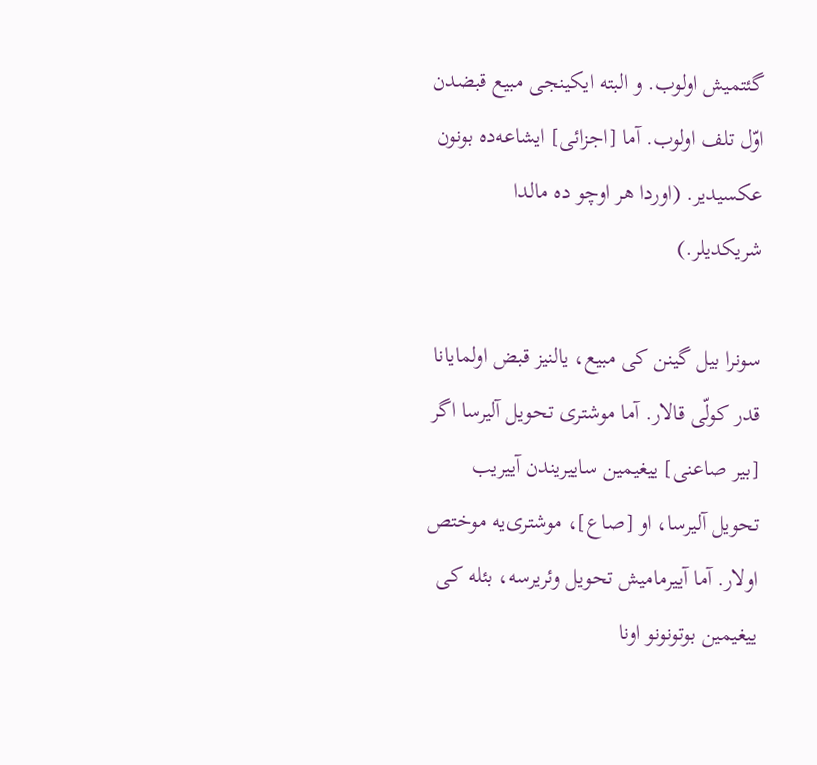گئتمیش اولوب. و البته ایكینجی مبیع قبضدن اوّل تلف اولوب. آما [اجزائی] ایشاعه‌ده بونون عكسیدیر. (اوردا هر اوچو ده مالدا شریكدیلر.)

سونرا بیل گینن كی مبیع، یالنیز قبض اولمایانا قدر كولّی قالار. آما موشتری تحویل آلیرسا اگر [بیر صاعنی] ییغیمین ساییریندن آییریب تحویل آلیرسا، او [صاع]، موشتری‌یه موختص اولار. آما آییرمامیش تحویل وئریرسه، بئله كی ییغیمین بوتونونو اونا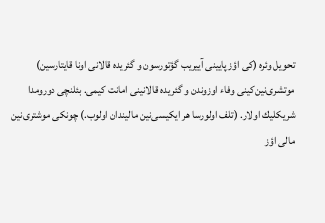تحویل وئره (كی اؤز پایینی آییریب گؤتورسون و گئریده قالانی اونا قایتارسین) موتشری‌نین‌كینی وفاء اوزوندن و گئریده‌ قالانینی امانت كیمی. بئلنچی دورومدا شریكلیك اولار. (تلف اولورسا هر ایكیسی‌نین مالیندان اولوب.) چونكی موشتری‌نین مالی اؤز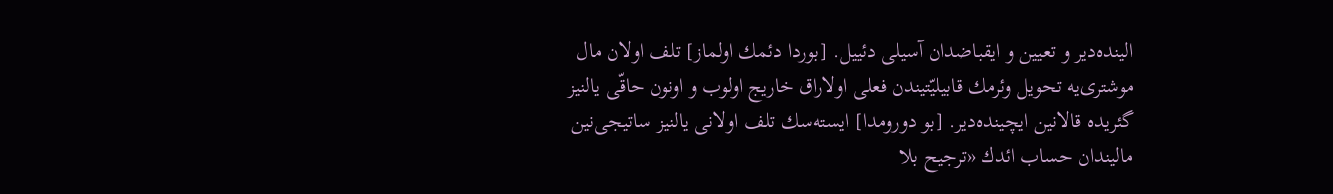الینده‌دیر و تعیین و ایقباضدان آسیلی دئییل. [بوردا دئمك اولماز] تلف اولان مال موشتری‌یه تحویل وئرمك قابیلیّتیندن فعلی اولاراق خاریج اولوب و اونون حاقّی یالنیز گئریده قالانین ایچینده‌دیر. [بو دورومدا] ایسته‌سك تلف اولانی یالنیز ساتیجی‌نین مالیندان حساب ائدك «ترجیح بلا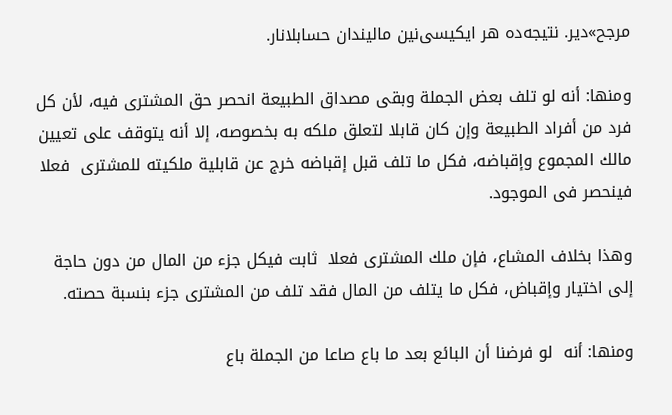مرجح»دیر. نتیجه‌ده هر ایكیسی‌نین مالیندان حسابلانار.

ومنها: أنه لو تلف بعض الجملة وبقی مصداق الطبیعة انحصر حق المشتری فیه، لأن كل فرد من أفراد الطبیعة وإن كان قابلا لتعلق ملكه به بخصوصه، إلا أنه یتوقف على تعیین مالك المجموع وإقباضه، فكل ما تلف قبل إقباضه خرج عن قابلیة ملكیته للمشتری  فعلا  فینحصر فی الموجود.

وهذا بخلاف المشاع، فإن ملك المشتری فعلا  ثابت فیكل جزء من المال من دون حاجة إلى اختیار وإقباض، فكل ما یتلف من المال فقد تلف من المشتری جزء بنسبة حصته.

ومنها: أنه  لو فرضنا أن البائع بعد ما باع صاعا من الجملة باع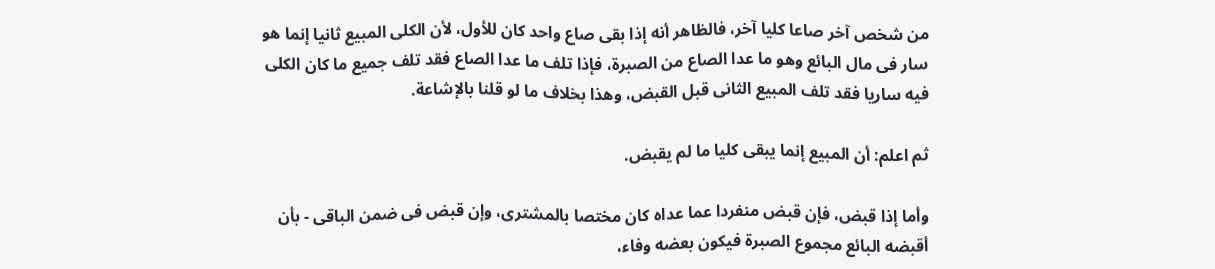من شخص آخر صاعا كلیا آخر، فالظاهر أنه إذا بقی صاع واحد كان للأول، لأن الكلی المبیع ثانیا إنما هو سار فی مال البائع وهو ما عدا الصاع من الصبرة، فإذا تلف ما عدا الصاع فقد تلف جمیع ما كان الكلی فیه ساریا فقد تلف المبیع الثانی قبل القبض، وهذا بخلاف ما لو قلنا بالإشاعة.

ثم اعلم: أن المبیع إنما یبقى كلیا ما لم یقبض.

وأما إذا قبض، فإن قبض منفردا عما عداه كان مختصا بالمشتری، وإن قبض فی ضمن الباقی - بأن أقبضه البائع مجموع الصبرة فیكون بعضه وفاء،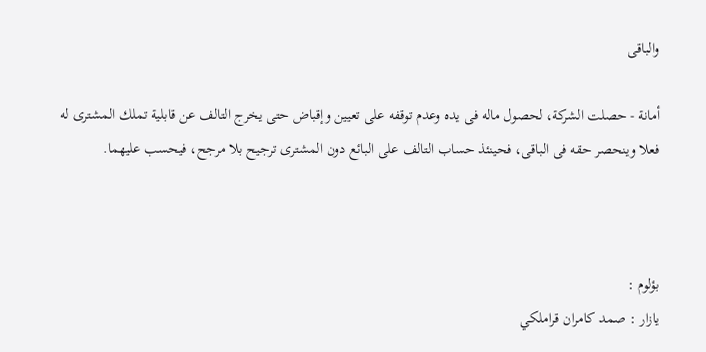والباقی

أمانة - حصلت الشركة، لحصول ماله فی یده وعدم توقفه على تعیین وإقباض حتى یخرج التالف عن قابلیة تملك المشتری له فعلا وینحصر حقه فی الباقی، فحینئذ حساب التالف على البائع دون المشتری ترجیح بلا مرجح، فیحسب علیهما.



بؤلوم :
یازار : صمد كامران قراملكي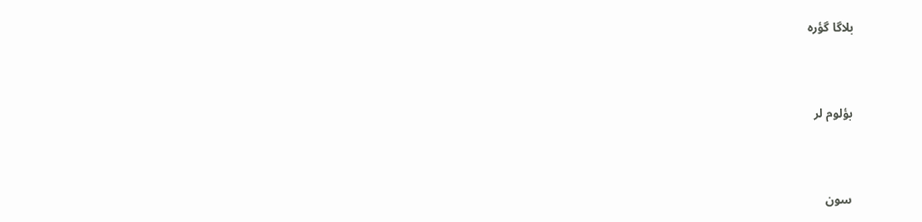بلاگا گؤره



بؤلوم لر



سون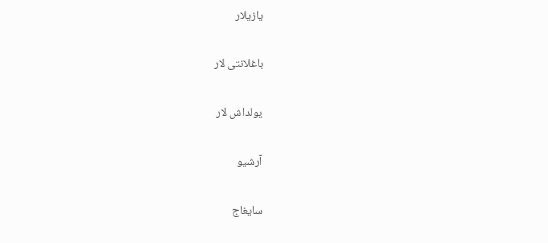یازیلار

باغلانتی لار

یولداش لار

آرشیو

سایغاج